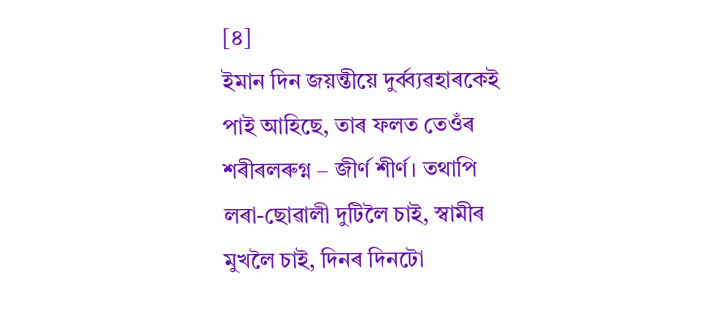[৪]
ইমান দিন জয়ন্তীয়ে দুৰ্ব্ব্যৱহাৰকেই পাই আহিছে, তাৰ ফলত তেওঁৰ শৰীৰলৰুগ্ন – জীৰ্ণ শীৰ্ণ। তথাপি লৰা-ছোৱালী দুটিলৈ চাই, স্বামীৰ মুখলৈ চাই, দিনৰ দিনটো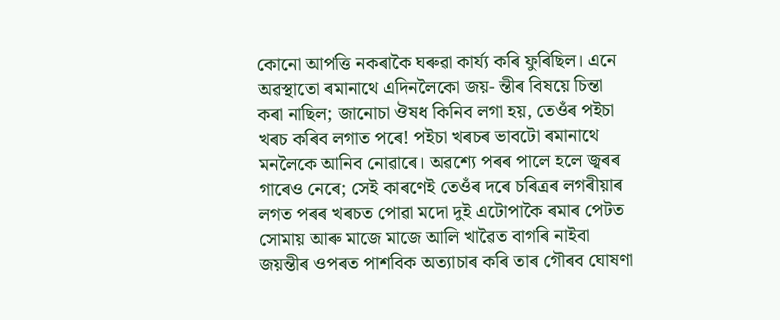কোনো আপত্তি নকৰাকৈ ঘৰুৱা কাৰ্য্য কৰি ফুৰিছিল। এনে অৱস্থাতো ৰমানাথে এদিনলৈকো জয়- ন্তীৰ বিষয়ে চিন্তা কৰা নাছিল; জানোচা ঔষধ কিনিব লগা হয়, তেওঁৰ পইচা খৰচ কৰিব লগাত পৰে! পইচা খৰচৰ ভাবটো ৰমানাথে মনলৈকে আনিব নোৱাৰে। অৱশ্যে পৰৰ পালে হলে জ্বৰৰ গাৰেও নেৰে; সেই কাৰণেই তেওঁৰ দৰে চৰিত্ৰৰ লগৰীয়াৰ লগত পৰৰ খৰচত পোৱা মদো দুই এটোপাকৈ ৰমাৰ পেটত সোমায় আৰু মাজে মাজে আলি খাৱৈত বাগৰি নাইবা জয়ন্তীৰ ওপৰত পাশবিক অত্যাচাৰ কৰি তাৰ গৌৰব ঘোষণা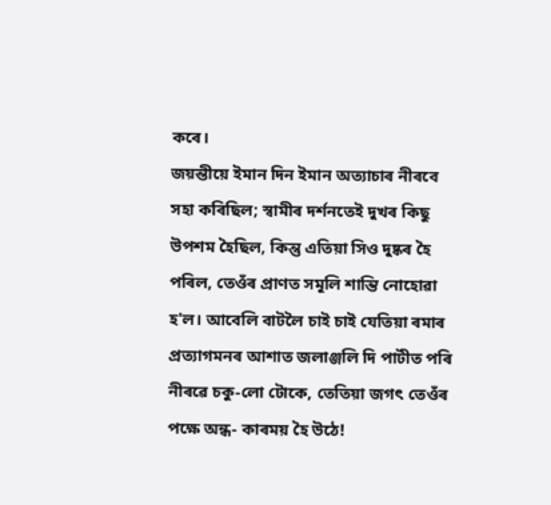কৰে।
জয়ন্তীয়ে ইমান দিন ইমান অত্যাচাৰ নীৰবে সহা কৰিছিল; স্বামীৰ দৰ্শনতেই দুখৰ কিছু উপশম হৈছিল, কিন্তু এতিয়া সিও দুষ্কৰ হৈ পৰিল, তেওঁৰ প্ৰাণত সমূলি শান্তি নোহোৱা হ'ল। আবেলি বাটলৈ চাই চাই যেতিয়া ৰমাৰ প্ৰত্যাগমনৰ আশাত জলাঞ্জলি দি পাটীত পৰি নীৰৱে চকু-লো টোকে, তেতিয়া জগৎ তেওঁৰ পক্ষে অন্ধ- কাৰময় হৈ উঠে!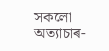সকলো অত্যাচাৰ-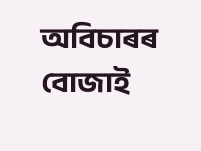অবিচাৰৰ বোজাই